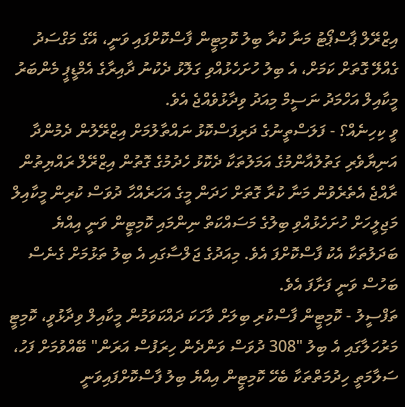އިޒްރޭލް ޕާސްޕޯޓު މަނާ ކުރާ ބިލު ކޮމިޓީން ފާސްކޮށްފައި ވަނީ، އޭގެ މަގްސަދު ގެއްލޭ ގޮތަށް ކަމަށް، އެ ބިލު ހުށަހެޅުއްވި ގަލޮޅު ދެކުނު ދާއިރާގެ އެމްޑީޕީ މެންބަރު މީކާއިލް އަހްމަދު ނަސީމް މިއަދު ވިދާޅުވެއްޖެ އެވެ.
ވީ ކިހިނެއް؟ - ފަލަސްތީނުގެ ދަރިފަސްކޮޅު ނައްތާލުމަށް އިޒްރޭލުން ދެމުންދާ އަނިޔާވެރި ގަތުލުއާންމުގެ އަމަލުތަކާ ދެކޮޅު ހެދުމުގެ ގޮތުން އިޒްރޭލް ރައްޔިތުން ރާއްޖެ އެތެރެވުން މަނާ ކުރާ ގޮތަށް ހަދަން މީގެ އަހަރެއްހާ ދުވަސް ކުރިން މީކާއިލް މަޖިލީހަށް ހުށަހެޅުއްވި ބިލުގެ މަސައްކަތް ނިންމައި ކޮމިޓީން ވަނީ އިއްޔެ ބަދަލުތަކާ އެކު ފާސްކޮށްފަ އެވެ. މިއަދުގެ ޖަލްސާގައި އެ ބިލު ތަޅުމަށް ގެނެސް ބަހުސް ވަނީ ފަށާފަ އެވެ.
ތަފްސީލު - ކޮމިޓީން ފާސްކުރި ބިލަށް ވާހަކަ ދައްކަވަމުން މީކާއިލް ވިދާޅުވީ، ކޮމިޓީ މަރުހަލާގައި އެ ބިލު "308 ދުވަސް ވަންދެން ހިރަފުސް އަރަން" ބޭއްވުމަށް ފަހު، ސަލާމަތީ ހިދުމަތްތަކާ ބެހޭ ކޮމިޓީން އިއްޔެ ބިލު ފާސްކޮށްފައިވަނީ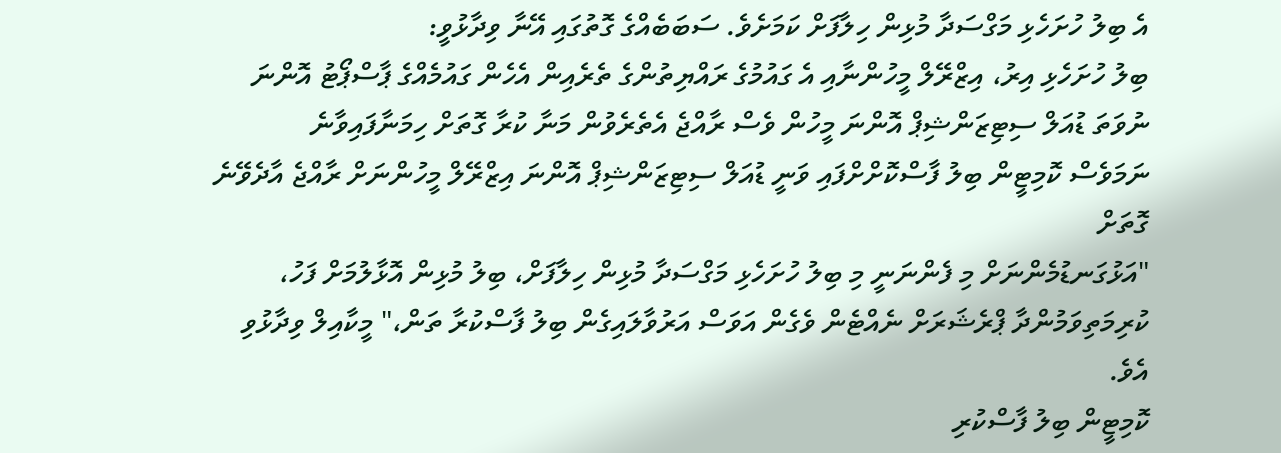އެ ބިލު ހުށަހެޅި މަގްސަދާ މުޅިން ހިލާފަށް ކަމަށެވެ. ސަބަބެއްގެ ގޮތުގައި އޭނާ ވިދާޅުވީ:
ބިލު ހުށަހެޅި އިރު، އިޒްރޭލް މީހުންނާއި އެ ގައުމުގެ ރައްޔިތުންގެ ތެރެއިން އެހެން ގައުމެއްގެ ޕާސްޕޯޓު އޮންނަ ނުވަތަ ޑުއަލް ސިޓިޒަންޝިޕް އޮންނަ މީހުން ވެސް ރާއްޖެ އެތެރެވުން މަނާ ކުރާ ގޮތަށް ހިމަނާފައިވާނެ
ނަމަވެސް ކޮމިޓީން ބިލު ފާސްކޮށްށްފައި ވަނީ ޑުއަލް ސިޓިޒަންޝިޕް އޮންނަ އިޒްރޭލް މީހުންނަށް ރާއްޖެ އާދެވޭނެ ގޮތަށް
"އަޅުގަނޑުމެންނަށް މި ފެންނަނީ މި ބިލު ހުށަހެޅި މަގްސަދާ މުޅިން ހިލާފަށް، ބިލު މުޅިން އޮޅާލުމަށް ފަހު، ކުރިމަތިވަމުންދާ ޕްރެޝަރަށް ނެއްޓެން ވެގެން އަވަސް އަރުވާލައިގެން ބިލު ފާސްކުރާ ތަން،" މީކާއިލް ވިދާޅުވި އެވެ.
ކޮމިޓީން ބިލު ފާސްކުރި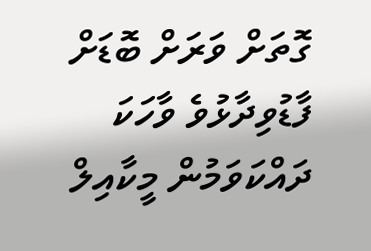ގޮތަށް ވަރަށް ބޮޑަށް ފާޑުވިދާޅުވެ ވާހަކަ ދައްކަވަމުން މީކާއިލް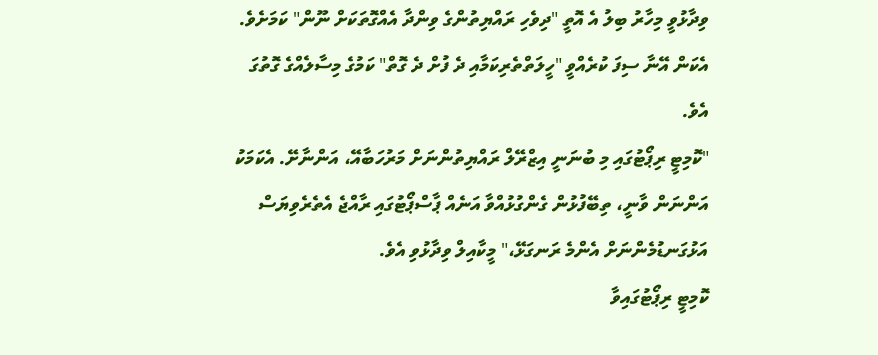ވިދާޅުވީ މިހާރު ބިލު އެ އޮތީ "ދިވެހި ރައްޔިތުންގެ ވިންދާ އެއްގޮތަކަށް ނޫން" ކަމަށެވެ. އެކަން އޭނާ ސިފަ ކުރެއްވީ "ހީލަތްތެރިކަމާއި ދެ ފުށް ދެ ގޮތް" ކަމުގެ މިސާލެއްގެ ގޮތުގަ އެވެ.
"ކޮމިޓީ ރިޕޯޓުގައި މި ބުނަނީ އިޒްރޭލް ރައްޔިތުންނަށް މަރުހަބާއޭ، އަންނާށޭ. އެކަމަކު އަންނަން ވާނީ، ތިބޭފުޅުން ގެންގުޅުއްވާ އަނެއް ޕާސްޕޯޓުގައި ރާއްޖެ އެތެރެވިޔަސް އަޅުގަނޑުމެންނަށް އެންމެ ރަނގަޅޭ،" މީކާއިލް ވިދާޅުވި އެވެ.
ކޮމިޓީ ރިޕޯޓުގައިވާ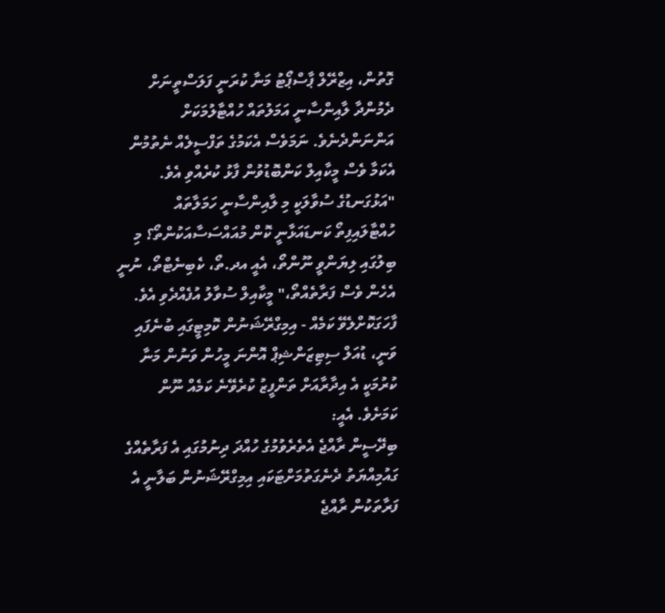ގޮތުން، އިޒްރޭލް ޕާސްޕޯޓު މަނާ ކުރަނީ ފަލަސްތީނަށް ދެމުންދާ ލާއިންސާނީ އަމަލުތައް ހުއްޓާލުމަކަށް އަންނަންދެނެވެ. ނަމަވެސް އެކަމުގެ ތަފްސީލެއް ނެތުމުން އެކަމާ ވެސް މީކާއިލް ކަންބޮޑުވުން ފާޅު ކުރެއްވި އެވެ.
"އަޅުގަނޑުގެ ސުވާލަކީ މި ލާއިންސާނީ ހަމަލާތައް ހުއްޓާލައިފިތޯ ކަނޑައަޅާނީ ކޮން މުއައްސަސާއަކުންތޯ؟ މި ބިލުގައި ލިޔަންވީ ނޫންތޯ، އެއީ އދ.ތޯ، ކެބިނެޓްތޯ، ނުނީ އެހެން ވެސް ފަރާތެއްތޯ،" މީކާއިލް ސުވާލު އުފެއްދެވި އެވެ.
ފާހަގަކޮށްލެވޭ ކަމެއް - އިމިގްރޭޝަނުން ކޮމިޓީގައި ބުނެފައި ވަނީ، ޑުއަލް ސިޓިޒަންޝިޕް އޮންނަ މީހުން ވަނުން މަނާ ކުރުމަކީ އެ އިދާރާއަށް ތަންފީޒު ކުރެވޭނެ ކަމެއް ނޫން ކަމަށެވެ. އެއީ:
ބިދޭސީން ރާއްޖެ އެތެރެވުމުގެ ހުއްދަ ދިނުމުގައި އެ ފަރާތެއްގެ ގައުމިއްޔަތު ދެނެގަތުމަށްޓަކައި އިމިގްރޭޝަނުން ބަލާނީ އެ ފަރާތަކުން ރާއްޖެ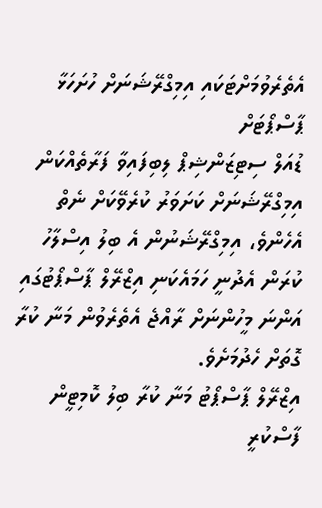އެތެރެވުމަށްޓަކައި އިމިގްރޭޝަނަށް ހުށަހަޅާ ޕާސްޕޯޓަށް
ޑުއަލް ސިޓިޒަންޝިޕް ލިބިފައިވާ ފަރާތެއްކަން އިމިގްރޭޝަނަށް ކަށަވަރު ކުރެވޭކަށް ނެތް
އެހެންވެ، އިމިގްރޭޝަނުން އެ ބިލު އިސްލާހު ކުރަން އެދުނީ ހަމައެކަނި އިޒްރޭލް ޕާސްޕޯޓުގައި އަންނަ މީހުންނަށް ރާއްޖެ އެތެރެވުން މަނާ ކުރާ ގޮތަށް ހެދުމަށެވެ.
އިޒްރޭލް ޕާސްޕޯޓު މަނާ ކުރާ ބިލު ކޮމިޓީން ފާސްކުރީ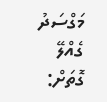މަގްސަދު ގެއްލޭ ގޮތަށް: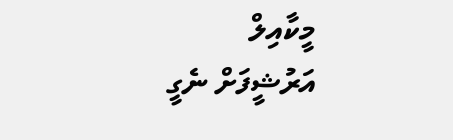މީކާއިލް
އަރުޝީފަށް ނެގީ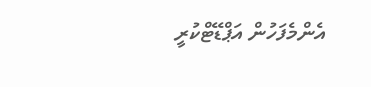އެންމެފަހުން އަޕްޑޭޓްކުރީ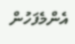އެންމެފަހުން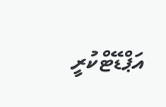އަޕްޑޭޓްކުރީ